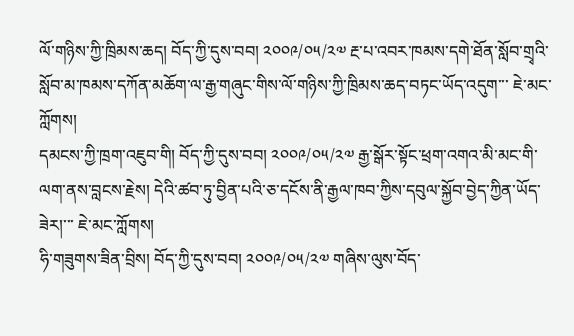ལོ་གཉིས་ཀྱི་ཁྲིམས་ཆད། བོད་ཀྱི་དུས་བབ། ༢༠༠༩/༠༥/༢༧ རྔ་པ་འབར་ཁམས་དགེ་ཐོན་སློབ་གྲྭའི་སློབ་མ་ཁམས་དཀོན་མཆོག་ལ་རྒྱ་གཞུང་གིས་ལོ་གཉིས་ཀྱི་ཁྲིམས་ཆད་བཏང་ཡོད་འདུག་་་ ཇེ་མང་ཀློགས།
དམངས་ཀྱི་ཁྲག་འཇུབ་གི། བོད་ཀྱི་དུས་བབ། ༢༠༠༩/༠༥/༢༧ རྒྱ་སྒོར་སྟོང་ཕྲག་འགའ་མི་མང་གི་ལག་ནས་བླངས་རྗེས། དེའི་ཚབ་ཏུ་བྱིན་པའི་ཅ་དངོས་ནི་རྒྱལ་ཁབ་ཀྱིས་དབུལ་སྐྱོབ་བྱེད་ཀྱིན་ཡོད་ཟེར།་་་ ཇེ་མང་ཀློགས།
ཧི་གཟུགས་ཟིན་བྲིས། བོད་ཀྱི་དུས་བབ། ༢༠༠༩/༠༥/༢༧ གཞིས་ལུས་བོད་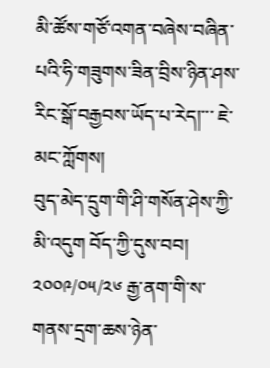མི་ཚོས་གཙོ་འགན་བཞེས་བཞིན་པའི་ཧི་གཟུགས་ཟིན་བྲིས་ཉིན་ཤས་རིང་སྒོ་བརྒྱབས་ཡོད་པ་རེད།་་་ ཇེ་མང་ཀློགས།
བུད་མེད་དྲུག་གི་ཤི་གསོན་ཤེས་ཀྱི་མི་འདུག བོད་ཀྱི་དུས་བབ། ༢༠༠༩/༠༥/༢༦ རྒྱ་ནག་གི་ས་གནས་དྲག་ཆས་ཉེན་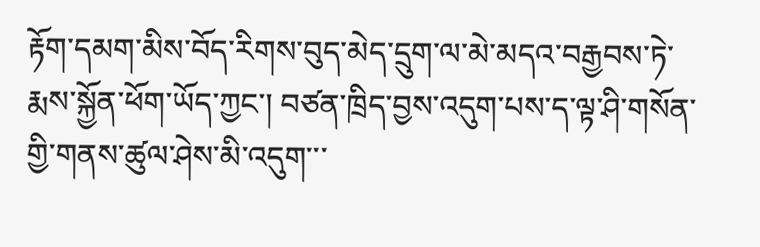རྟོག་དམག་མིས་བོད་རིགས་བུད་མེད་དྲུག་ལ་མེ་མདའ་བརྒྱབས་ཏེ་རྨས་སྐྱོན་ཕོག་ཡོད་ཀྱང་། བཙན་ཁྲིད་བྱས་འདུག་པས་ད་ལྟ་ཤི་གསོན་གྱི་གནས་ཚུལ་ཤེས་མི་འདུག་་་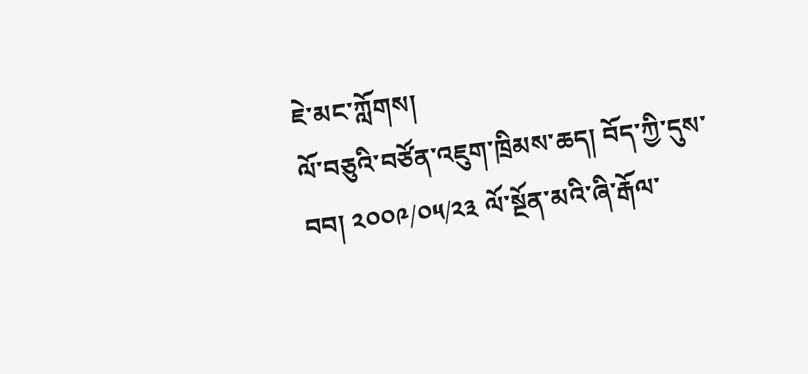ཇེ་མང་ཀློགས།
ལོ་བཅུའི་བཙོན་འཇུག་ཁྲིམས་ཆད། བོད་ཀྱི་དུས་བབ། ༢༠༠༩/༠༥/༢༣ ལོ་སྔོན་མའི་ཞི་རྒོལ་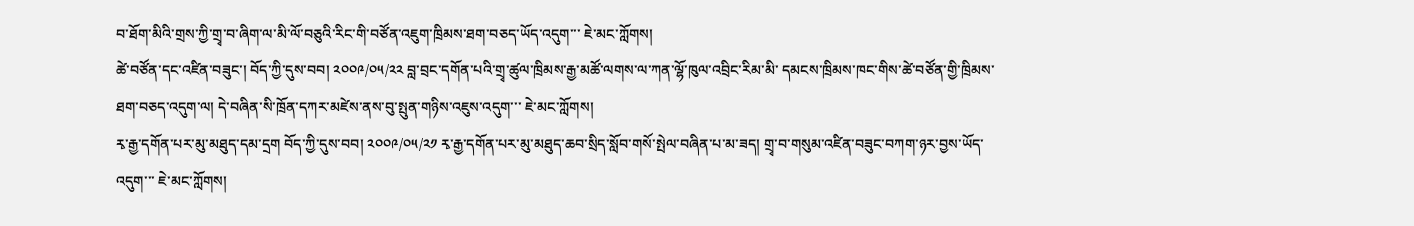བ་ཐོག་མིའི་གྲས་ཀྱི་གྲྭ་བ་ཞིག་ལ་མི་ལོ་བཅུའི་རིང་གི་བཙོན་འཇུག་ཁྲིམས་ཐག་བཅད་ཡོད་འདུག་་་ ཇེ་མང་ཀློགས།
ཚེ་བཙོན་དང་འཛིན་བཟུང་། བོད་ཀྱི་དུས་བབ། ༢༠༠༩/༠༥/༢༢ བླ་བྲང་དགོན་པའི་གྲྭ་ཚུལ་ཁྲིམས་རྒྱ་མཚོ་ལགས་ལ་ཀན་ལྷོ་ཁུལ་འབྲིང་རིམ་མི་ དམངས་ཁྲིམས་ཁང་གིས་ཚེ་བཙོན་གྱི་ཁྲིམས་ཐག་བཅད་འདུག་ལ། དེ་བཞིན་སི་ཁྲོན་དཀར་མཛེས་ནས་བུ་སྤུན་གཉིས་འཇུས་འདུག་་་ ཇེ་མང་ཀློགས།
རྭ་རྒྱ་དགོན་པར་མུ་མཐུད་དམ་དྲག བོད་ཀྱི་དུས་བབ། ༢༠༠༩/༠༥/༢༡ རྭ་རྒྱ་དགོན་པར་མུ་མཐུད་ཆབ་སྲིད་སློབ་གསོ་སྤེལ་བཞིན་པ་མ་ཟད། གྲྭ་བ་གསུམ་འཛིན་བཟུང་བཀག་ཉར་བྱས་ཡོད་འདུག་་་ ཇེ་མང་ཀློགས།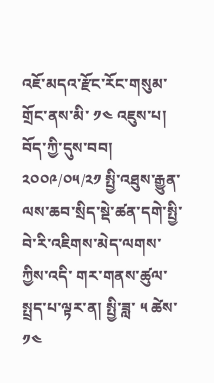འཇོ་མདའ་རྫོང་རོང་གསུམ་གྲོང་ནས་མི་ ༡༤ འཇུས་པ། བོད་ཀྱི་དུས་བབ། ༢༠༠༩/༠༥/༢༡ སྤྱི་འཐུས་རྒྱུན་ལས་ཆབ་སྲིད་སྡེ་ཚན་དགེ་སྤྱི་བེ་རི་འཇིགས་མེད་ལགས་ཀྱིས་འདི་ གར་གནས་ཚུལ་སྤྲད་པ་ལྟར་ན། སྤྱི་ཟླ་ ༥ ཚེས་ ༡༤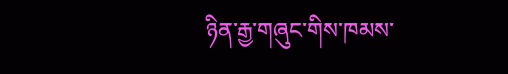ཉིན་རྒྱ་གཞུང་གིས་ཁམས་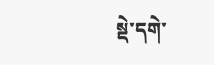སྡེ་དགེ་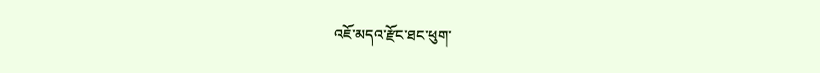འཇོ་མདའ་རྫོང་ཐང་ཕུག་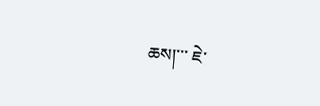ཆས།་་་ ཇེ་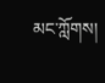མང་ཀློགས།